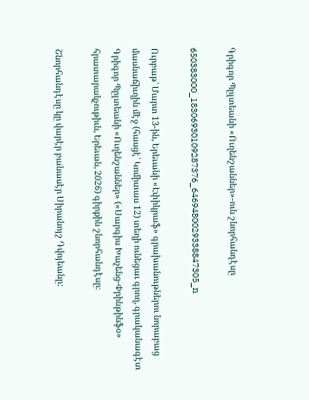Գրիգոր Պըլտեանի «Ուղենշաններ»-ուն շնորհանդէսը

650383000_18306930109287376_6469480029338847305_n

Ուրբաթ՝ Մարտ 13-ին, Երեւանի «Էփիկրաֆ» գրախանութներու նորաբաց մասնաճիւղին մէջ (հասցէ՝ Կոմիտաս 12) տեղի ունեցաւ գրող, գրականագէտ Գրիգոր Պըլտեանի «Ուղենշաններ» («Սարգիս Խաչենց-Փրինթինֆօ» հրատարակչութիւն, Երեւան, 2026) գիրքին շնորհանդէսը։

Շնորհանդէսը կը վարէր բանասէր Սիրանոյշ Դվոյեանը: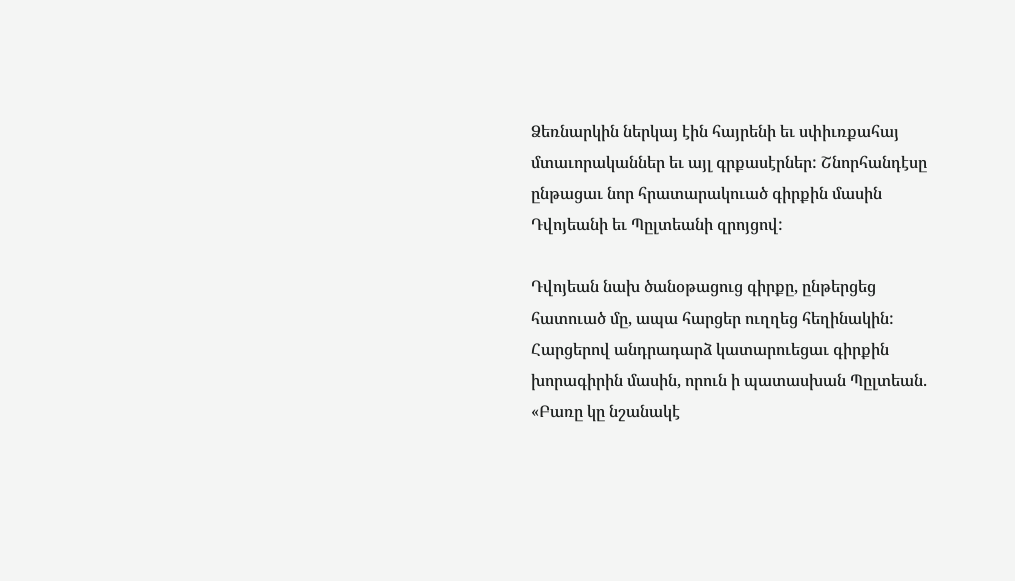Ձեռնարկին ներկայ էին հայրենի եւ սփիւռքահայ մտաւորականներ եւ այլ գրքասէրներ: Շնորհանդէսը ընթացաւ նոր հրատարակուած գիրքին մասին Դվոյեանի եւ Պըլտեանի զրոյցով:

Դվոյեան նախ ծանօթացուց գիրքը, ընթերցեց հատուած մը, ապա հարցեր ուղղեց հեղինակին: Հարցերով անդրադարձ կատարուեցաւ գիրքին խորագիրին մասին, որուն ի պատասխան Պըլտեան. «Բառը կը նշանակէ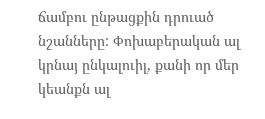ճամբու ընթացքին դրուած նշանները: Փոխաբերական ալ կրնայ ընկալուիլ, քանի որ մեր կեանքն ալ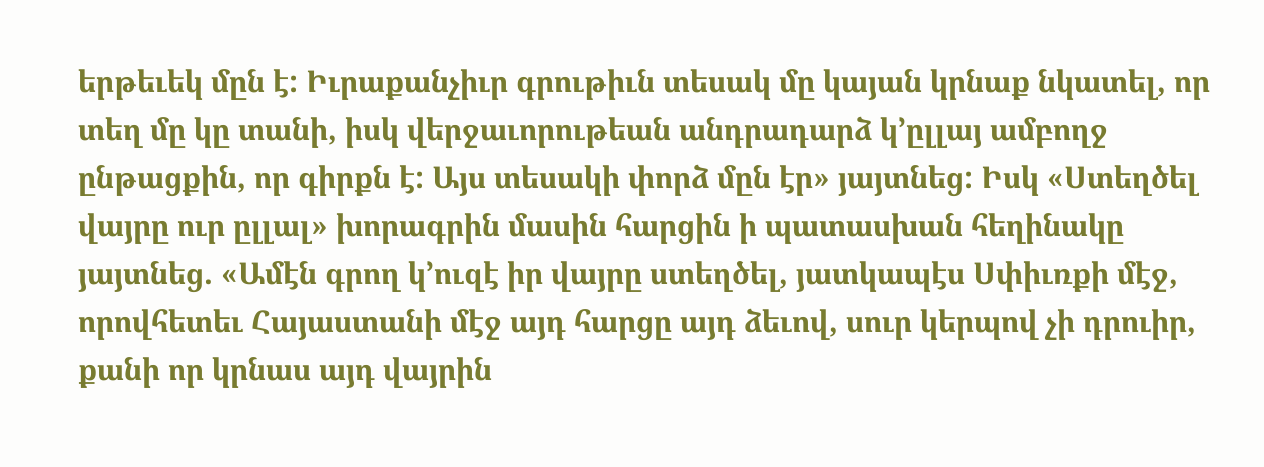երթեւեկ մըն է: Իւրաքանչիւր գրութիւն տեսակ մը կայան կրնաք նկատել, որ տեղ մը կը տանի, իսկ վերջաւորութեան անդրադարձ կ’ըլլայ ամբողջ ընթացքին, որ գիրքն է: Այս տեսակի փորձ մըն էր» յայտնեց: Իսկ «Ստեղծել վայրը ուր ըլլալ» խորագրին մասին հարցին ի պատասխան հեղինակը յայտնեց. «Ամէն գրող կ’ուզէ իր վայրը ստեղծել, յատկապէս Սփիւռքի մէջ, որովհետեւ Հայաստանի մէջ այդ հարցը այդ ձեւով, սուր կերպով չի դրուիր, քանի որ կրնաս այդ վայրին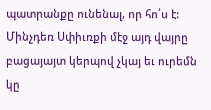պատրանքը ունենալ, որ հո՛ս է: Մինչդեռ Սփիւռքի մէջ այդ վայրը բացայայտ կերպով չկայ եւ ուրեմն կը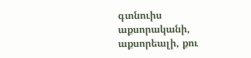գտնուիս աքսորականի, աքսորեալի, քու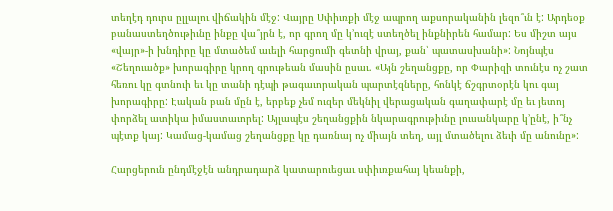տեղէդ դուրս ըլլալու վիճակին մէջ: Վայրը Սփիւռքի մէջ ապրող աքսորականին լեզո՞ւն է: Արդեօք բանաստեղծութիւնը ինքը վա՞յրն է, որ գրող մը կ’ուզէ ստեղծել ինքնիրեն համար: Ես միշտ այս «վայր»-ի խնդիրը կը մտածեմ աւելի հարցումի գետնի վրայ, քան՝ պատասխանի»: Նոյնպէս «Շեղուածք» խորագիրը կրող գրութեան մասին ըսաւ. «Այն շեղանցքը, որ Փարիզի տունէս ոչ շատ հեռու կը գտնուի եւ կը տանի դէպի թագաւորական պարտէզները, հոնկէ ճշգրտօրէն կու գայ խորագիրը: Էական բան մըն է, երբեք չեմ ուզեր մեկնիլ վերացական գաղափարէ մը եւ յետոյ փորձել ատիկա իմաստաւորել: Այլապէս շեղանցքին նկարագրութիւնը լուսանկարը կ’ընէ, ի՞նչ պէտք կայ: Կամաց-կամաց շեղանցքը կը դառնայ ոչ միայն տեղ, այլ մտածելու ձեւի մը անունը»:

Հարցերուն ընդմէջէն անդրադարձ կատարուեցաւ սփիւռքահայ կեանքի,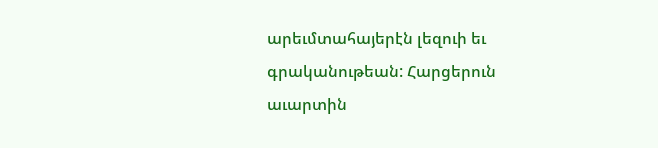արեւմտահայերէն լեզուի եւ գրականութեան: Հարցերուն աւարտին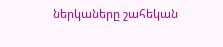ներկաները շահեկան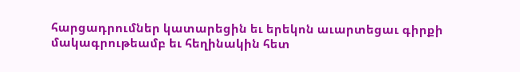հարցադրումներ կատարեցին եւ երեկոն աւարտեցաւ գիրքի մակագրութեամբ եւ հեղինակին հետ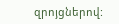զրոյցներով: